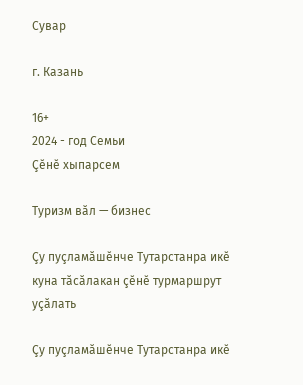Сувар

г. Казань

16+
2024 - год Семьи
Çӗнӗ хыпарсем

Туризм вăл — бизнес

Çу пуçламăшӗнче Тутарстанра икӗ куна тăсăлакан çӗнӗ турмаршрут уçăлать

Çу пуçламăшӗнче Тутарстанра икӗ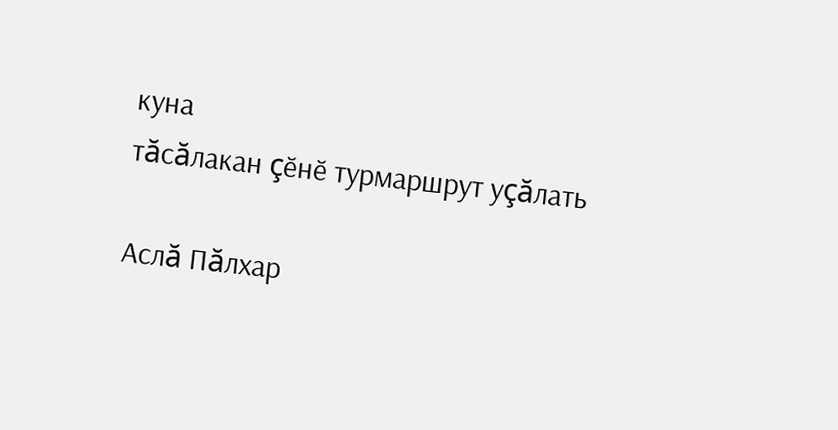куна
тăсăлакан çӗнӗ турмаршрут уçăлать

Аслă Пăлхар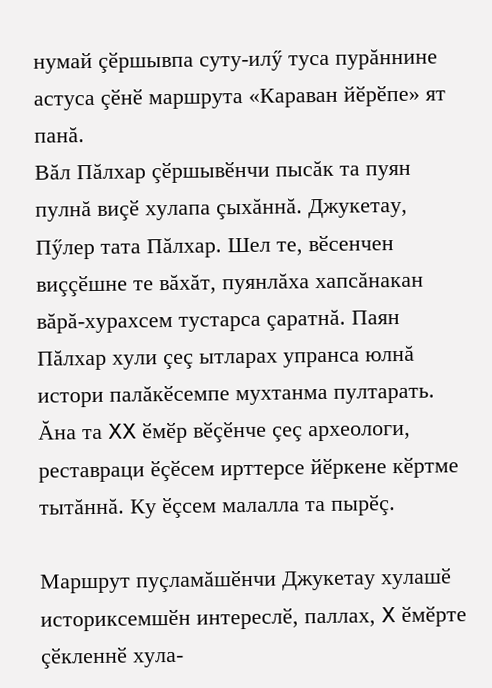нумай çӗршывпа суту-илӳ туса пурăннине астуса çӗнӗ маршрута «Караван йӗрӗпе» ят панă.
Вăл Пăлхар çӗршывӗнчи пысăк та пуян пулнă виçӗ хулапа çыхăннă. Джукетау, Пӳлер тата Пăлхар. Шел те, вӗсенчен виççӗшне те вăхăт, пуянлăха хапсăнакан вăрă-хурахсем тустарса çаратнă. Паян Пăлхар хули çеç ытларах упранса юлнă истори палăкӗсемпе мухтанма пултарать. Ăна та XX ӗмӗр вӗçӗнче çеç археологи, реставраци ӗçӗсем ирттерсе йӗркене кӗртме тытăннă. Ку ӗçсем малалла та пырӗç.

Маршрут пуçламăшӗнчи Джукетау хулашӗ историксемшӗн интереслӗ, паллах, X ӗмӗрте çӗкленнӗ хула-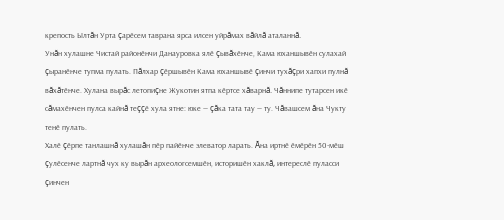крепость Ылтăн Урта çарӗсем таврана ярса илсен уйрăмах вăйлă аталаннă.
Унăн хулашне Чистай районӗнчи Данауровка ялӗ çывăхӗнче, Кама юханшывӗн сулахай çыранӗнче тупма пулать. Пăлхар çӗршывӗн Кама юханшывӗ çинчи тухăçри хапхи пулнă вăхăтӗнче. Хулана вырăс летопиçне Жукотин ятпа кӗртсе хăварнă. Чăннипе тутарсен икӗ сăмахӗнчен пулса кайнă теççӗ хула ятне: юке — çăка тата тау — ту. Чăвашсем ăна Чукту тенӗ пулать.
Халӗ çӗрпе танлашнă хулашăн пӗр пайӗнче элеватор ларать. Ăна иртнӗ ӗмӗрӗн 50-мӗш çулӗсенче лартнă чух ку вырăн археологсемшӗн, историшӗн хаклă, интереслӗ пуласси çинчен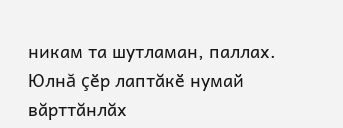никам та шутламан, паллах. Юлнă çӗр лаптăкӗ нумай вăрттăнлăх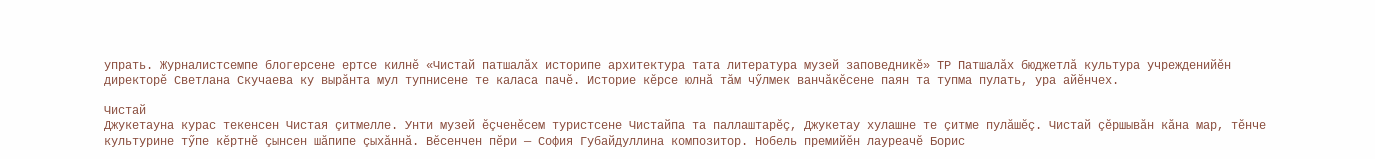упрать. Журналистсемпе блогерсене ертсе килнӗ «Чистай патшалăх историпе архитектура тата литература музей заповедникӗ» ТР Патшалăх бюджетлă культура учрежденийӗн директорӗ Светлана Скучаева ку вырăнта мул тупнисене те каласа пачӗ. Историе кӗрсе юлнă тăм чӳлмек ванчăкӗсене паян та тупма пулать, ура айӗнчех.

Чистай
Джукетауна курас текенсен Чистая çитмелле. Унти музей ӗçченӗсем туристсене Чистайпа та паллаштарӗç, Джукетау хулашне те çитме пулăшӗç. Чистай çӗршывăн кăна мар, тӗнче культурине тӳпе кӗртнӗ çынсен шăпипе çыхăннă. Вӗсенчен пӗри — София Губайдуллина композитор. Нобель премийӗн лауреачӗ Борис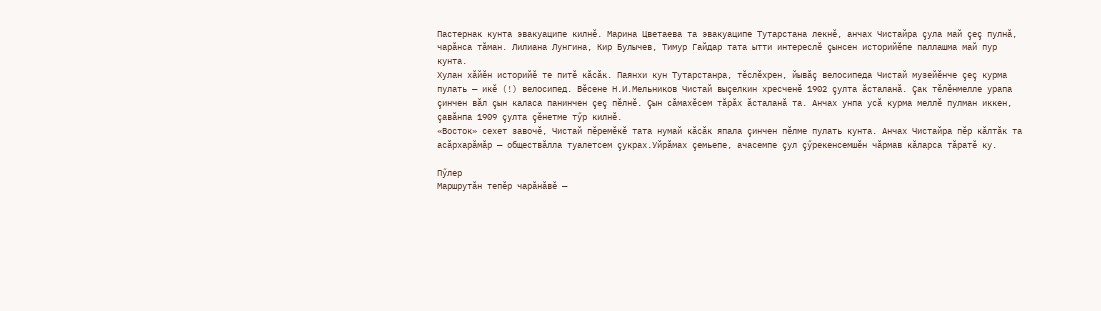Пастернак кунта эвакуаципе килнӗ. Марина Цветаева та эвакуаципе Тутарстана лекнӗ, анчах Чистайра çула май çеç пулнă, чарăнса тăман. Лилиана Лунгина, Кир Булычев, Тимур Гайдар тата ытти интереслӗ çынсен историйӗпе паллашма май пур кунта.
Хулан хăйӗн историйӗ те питӗ кăсăк. Паянхи кун Тутарстанра, тӗслӗхрен, йывăç велосипеда Чистай музейӗнче çеç курма пулать — икӗ (!) велосипед. Вӗсене Н.И.Мельников Чистай выçелкин хресченӗ 1902 çулта ăсталанă. Çак тӗлӗнмелле урапа çинчен вăл çын каласа панинчен çеç пӗлнӗ. Çын сăмахӗсем тăрăх ăсталанă та. Анчах унпа усă курма меллӗ пулман иккен, çавăнпа 1909 çулта çӗнетме тӳр килнӗ.
«Восток» сехет завочӗ, Чистай пӗремӗкӗ тата нумай кăсăк япала çинчен пӗлме пулать кунта. Анчах Чистайра пӗр кăлтăк та асăрхарăмăр — обществăлла туалетсем çукрах.Уйрăмах çемьепе, ачасемпе çул çӳрекенсемшӗн чăрмав кăларса тăратӗ ку.

Пӳлер
Маршрутăн тепӗр чарăнăвӗ —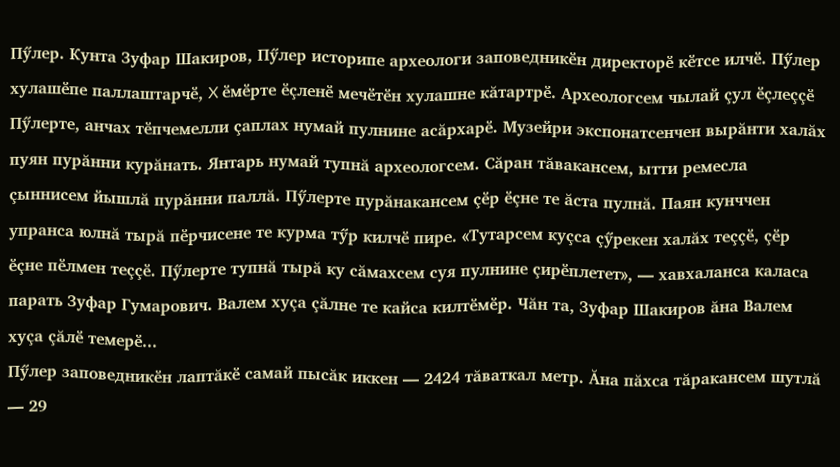Пӳлер. Кунта Зуфар Шакиров, Пӳлер историпе археологи заповедникӗн директорӗ кӗтсе илчӗ. Пӳлер хулашӗпе паллаштарчӗ, X ӗмӗрте ӗçленӗ мечӗтӗн хулашне кăтартрӗ. Археологсем чылай çул ӗçлеççӗ Пӳлерте, анчах тӗпчемелли çаплах нумай пулнине асăрхарӗ. Музейри экспонатсенчен вырăнти халăх пуян пурăнни курăнать. Янтарь нумай тупнă археологсем. Сăран тăвакансем, ытти ремесла çыннисем йышлă пурăнни паллă. Пӳлерте пурăнакансем çӗр ӗçне те ăста пулнă. Паян кунччен упранса юлнă тырă пӗрчисене те курма тӳр килчӗ пире. «Тутарсем куçса çӳрекен халăх теççӗ, çӗр ӗçне пӗлмен теççӗ. Пӳлерте тупнă тырă ку сăмахсем суя пулнине çирӗплетет», — хавхаланса каласа парать Зуфар Гумарович. Валем хуçа çăлне те кайса килтӗмӗр. Чăн та, Зуфар Шакиров ăна Валем хуçа çăлӗ темерӗ...
Пӳлер заповедникӗн лаптăкӗ самай пысăк иккен — 2424 тăваткал метр. Ăна пăхса тăракансем шутлă — 29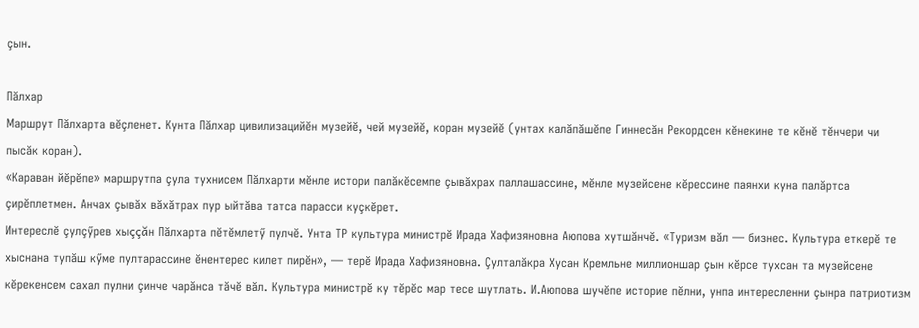çын.

Пăлхар
Маршрут Пăлхарта вӗçленет. Кунта Пăлхар цивилизацийӗн музейӗ, чей музейӗ, коран музейӗ (унтах калăпăшӗпе Гиннесăн Рекордсен кӗнекине те кӗнӗ тӗнчери чи пысăк коран).
«Караван йӗрӗпе» маршрутпа çула тухнисем Пăлхарти мӗнле истори палăкӗсемпе çывăхрах паллашассине, мӗнле музейсене кӗрессине паянхи куна палăртса çирӗплетмен. Анчах çывăх вăхăтрах пур ыйтăва татса парасси куçкӗрет.
Интереслӗ çулçӳрев хыççăн Пăлхарта пӗтӗмлетӳ пулчӗ. Унта ТР культура министрӗ Ирада Хафизяновна Аюпова хутшăнчӗ. «Туризм вăл — бизнес. Культура еткерӗ те хыснана тупăш кӳме пултарассине ӗнентерес килет пирӗн», — терӗ Ирада Хафизяновна. Çулталăкра Хусан Кремльне миллионшар çын кӗрсе тухсан та музейсене кӗрекенсем сахал пулни çинче чарăнса тăчӗ вăл. Культура министрӗ ку тӗрӗс мар тесе шутлать. И.Аюпова шучӗпе историе пӗлни, унпа интересленни çынра патриотизм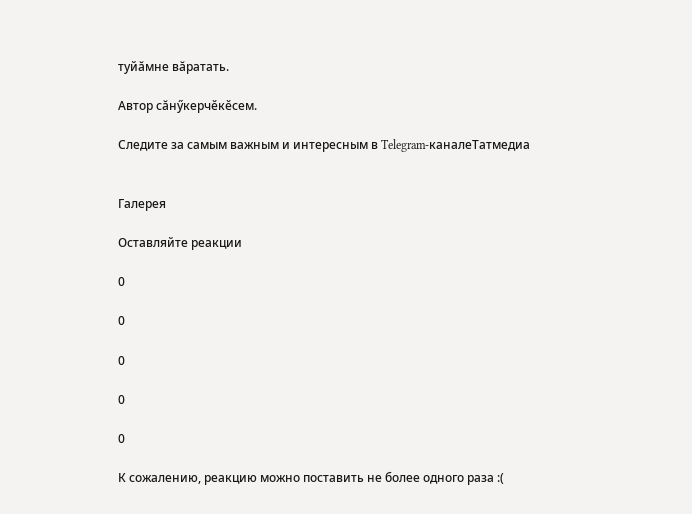туйăмне вăратать.

Автор сăнӳкерчӗкӗсем.

Следите за самым важным и интересным в Telegram-каналеТатмедиа


Галерея

Оставляйте реакции

0

0

0

0

0

К сожалению, реакцию можно поставить не более одного раза :(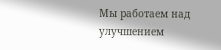Мы работаем над улучшением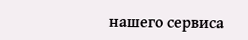нашего сервиса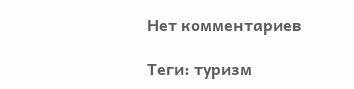Нет комментариев

Теги: туризм